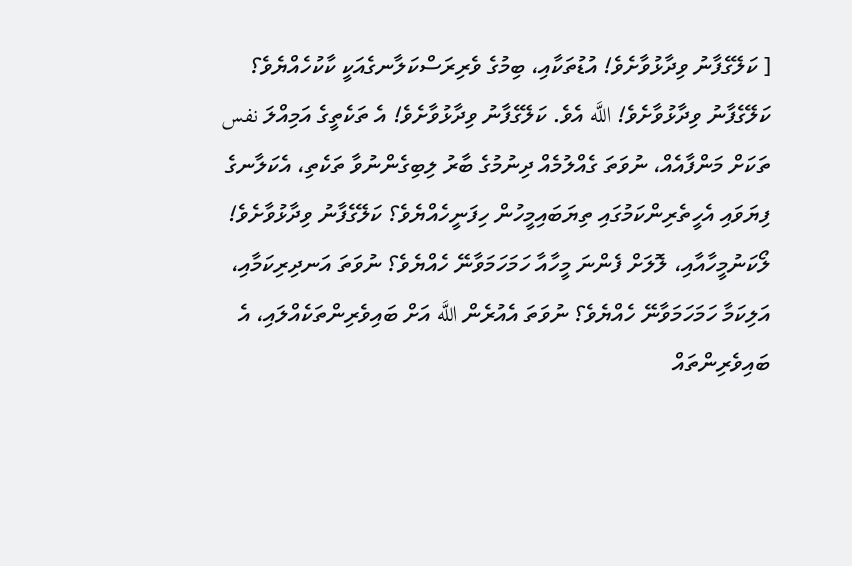[ ކަލޭގެފާނު ވިދާޅުވާށެވެ! އުޑުތަކާއި، ބިމުގެ ވެރިރަސްކަލާނގެއަކީ ކާކުހެއްޔެވެ؟ ކަލޭގެފާނު ވިދާޅުވާށެވެ! اللَّه އެވެ. ކަލޭގެފާނު ވިދާޅުވާށެވެ! އެ ތަކެތީގެ އަމިއްލަ نفس ތަކަށް މަންފާއެއް، ނުވަތަ ގެއްލުމެއް ދިނުމުގެ ބާރު ލިބިގެންނުވާ ތަކެތި، އެކަލާނގެ ފިޔަވައި އެހީތެރިންކަމުގައި ތިޔަބައިމީހުން ހިފަނީހެއްޔެވެ؟ ކަލޭގެފާނު ވިދާޅުވާށެވެ! ލޯކަނުމީހާއާއި، ލޮލަށް ފެންނަ މީހާއާ ހަމަހަމަވާނޭ ހެއްޔެވެ؟ ނުވަތަ އަނދިރިކަމާއި، އަލިކަމާ ހަމަހަމަވާނޭ ހެއްޔެވެ؟ ނުވަތަ އެއުރެން اللَّه އަށް ބައިވެރިންތަކެއްލައި، އެ ބައިވެރިންތައް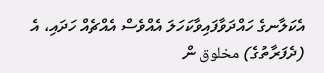އެކަލާނގެ ހައްދަވާފައިވާކަހަލަ އެއްވެސް އެއްޗެއް ހަދައި، އެ (ދެފަރާތުގެ) مخلوق ން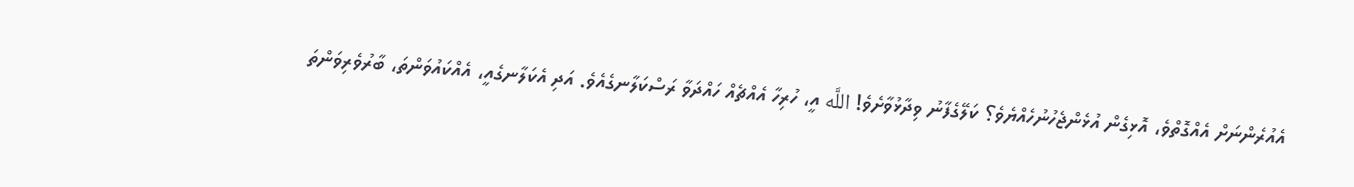އެއުރެންނަށް އެއްގޮތްވެ، އޮޅިގެން އުޅެންޖެހުނުހެއްޔެވެ؟ ކަލޭގެފާނު ވިދާޅުވާށެވެ! اللَّه އީ، ހުރިހާ އެއްޗެއް ހައްދަވާ ރަސްކަލާނގެއެވެ. އަދި އެކަލާނގެއީ، އެއްކައުވަންތަ، ބާރުވެރިވަންތަ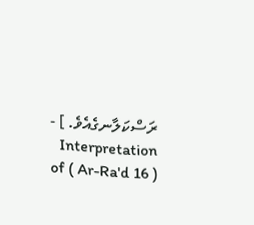ރަސްކަލާނގެއެވެ. ] - Interpretation of ( Ar-Ra'd 16 )